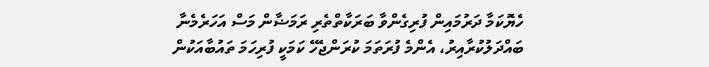ހެޔޮކަމާ ދަރުމައިން ފުރިގެންވާ ބަރަކާތްތެރި ރަމަޟާން މަސް އަހަރެމެނާ ބައްދަލުކުރާއިރު، އެންމެ ފުރަތަމަ ކުރަންޖެހޭ ކަމަކީ ފުރިހަމަ ތައުބާއަކުން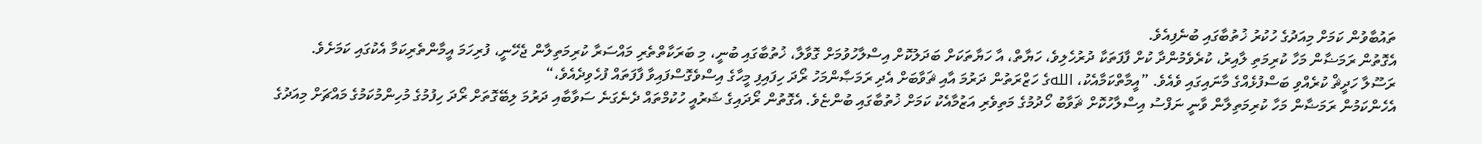ތައުބާވުން ކަމަށް މިއަދުގެ ހުކުރު ޚުތުބާގައި ބުނެފިއެވެ.
އެގޮތުން ރަމަޟާން މަހާ ކުރިމަތި ލާއިރު، ކުރެވެމުންދާ ކުށް ފާފަތަކާ ދުރުހެލިވެ، ހަޔާތް، އާ ހަޔާތަކަށް ބަދަލުކޮށް އިސްލާހުވުމަށް ގޮވާލާ، ޚުތުބާގައި ބުނީ، މި ބަރަކާތްތެރި މައްސަރާ ކުރިމަތިލާން ޖެހޭނީ، ފުރިހަމަ އީމާންތެރިކަމާ އެކުގައި ކަމަށެވެ.
ރަސޫލާ ހަދީޘް ކުރެއްވި ބަސްފުޅެއްގެ މާނައިގައި ވެއެވެ. ”އީމާތްކަމާއެކު، اللهގެ ހަޒްރަތުން ދަރުމަ އާއި ޘަވާބަށް އެދި ރަމަޞާންމަހު ރޯދަ ހިފައިފި މީހާގެ އިސްވެގޮސްފައިވާ ފާފަތައް ފުހެވިދެއެވެ،“
އެހެންކަމުން ރަމަޟާން މަހާ ކުރިމަތިލާން ވާނީ ނަފްސު އިސްލާހުކޮށް ޘަވާބު ހޯދުމުގެ މަތިވެރި އަޒުމާއެކު ކަމަށް ޚުތުބާގައި ބުންޏެވެ. އެގޮތުން ރޯދައިގެ ޝަރުއީ ހުކުމްތައް ދެނެގަނެ ސަވާބާއި ދަރުމަ ލިބޭގޮތަށް ރޯދަ ހިފުމުގެ މުހިންމުކަމުގެ މައްޗަށް މިއަދުގެ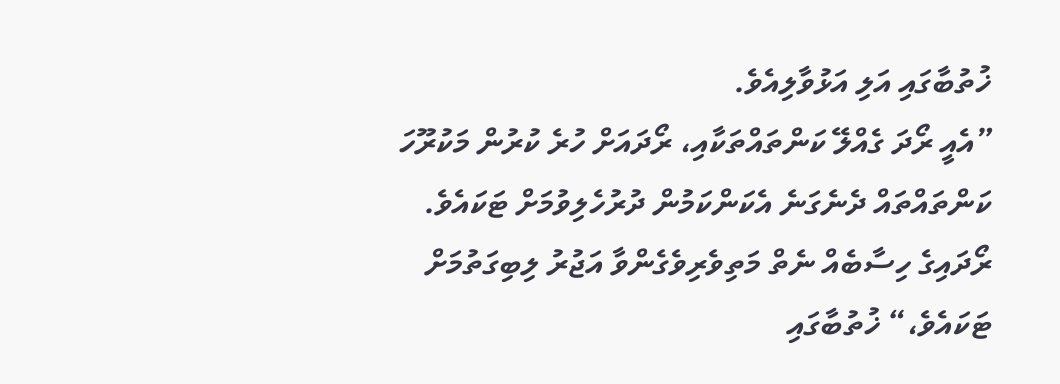ޚުތުބާގައި އަލި އަޅުވާލިއެވެ.
”އެއީ ރޯދަ ގެއްލޭ ކަންތައްތަކާއި، ރޯދައަށް ހުރެ ކުރުން މަކުރޫހަ ކަންތައްތައް ދެނެގަނެ އެކަންކަމުން ދުރުހެލިވުމަށް ޓަކައެވެ. ރޯދައިގެ ހިސާބެއް ނެތް މަތިވެރިވެގެންވާ އަޖުރު ލިބިގަތުމަށް ޓަކައެވެ،“ ޚުތުބާގައި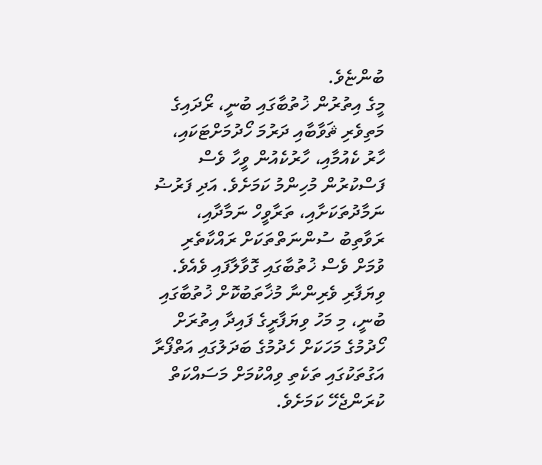ބުންޏެވެ.
މީގެ އިތުރުން ޚުތުބާގައި ބުނީ، ރޯދައިގެ މަތިވެރި ޘަވާބާއި ދަރުމަ ހޯދުމަށްޓަކައި، ހާރު ކެއުމާއި، ހާރުކެއުން ވީހާ ވެސް ފަސްކުރުން މުހިންމު ކަމަށެވެ. އަދި ފަރުޟު ނަމާދުތަކަށާއި، ތަރާވީހް ނަމާދާއި، ރަވާތިބު ސުންނަތްތަކަށް ރައްކާތެރި ވުމަށް ވެސް ޚުތުބާގައި ގޮވާލާފައި ވެއެވެ.
ވިޔަފާރި ވެރިންނާ މުޚާތަބުކޮށް ޚުތުބާގައި ބުނީ، މި މަހު ވިޔަފާރީގެ ފައިދާ އިތުރަށް ހޯދުމުގެ މަހަކަށް ހެދުމުގެ ބަދަލުގައި އަތްފޯރާ އަގުތަކުގައި ތަކެތި ވިއްކުމަށް މަސައްކަތް ކުރަންޖެހޭ ކަމަށެވެ.